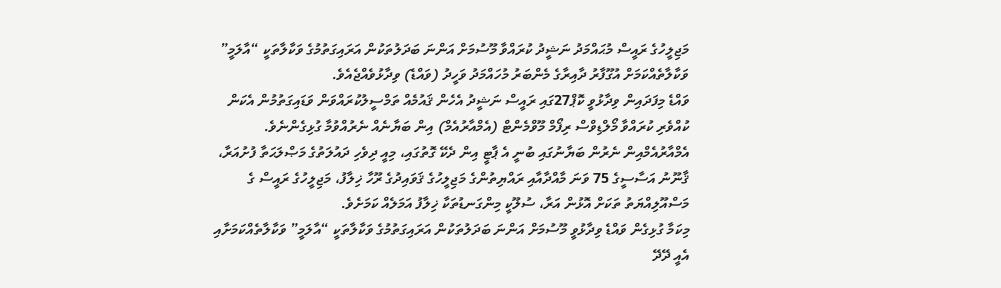މަޖިލީހުގެ ރައީސް މުޙައްމަދު ނަޝީދު ކުރައްވާ މޫސުމަށް އަންނަ ބަދަލުތަކުން އަރައިގަތުމުގެ ވަކާލާތަކީ “އާލަމީ” ވަކާލާތެއްކަމަށް އުގޫފާރު ދާއިރާގެ މެންބަރު މުހައްމަދު ވަހީދު (ވައްޑެ) ވިދާޅުވެއްޖެއެވެ.
ވައްޑެ މިފަދައިން ވިދާޅުވީ ކޮޕް27ގައި ރައީސް ނަޝީދު އެހެން ޤައުމެއް ތަމްސީލުކުރައްވަން ވަޑައިގަތުމުން އެކަން ކުއްވެރި ކުރައްވާ މޯލްޑިވްސް ރިފޯމް މޫވްމެންޓް (އެމްއާރުއެމް) އިން ބަޔާނެއް ނެރުއްވުމާ ގުޅިގެންނެވެ.
އެމްއާރުއެމްއިން ނެރުން ބަޔާނުގައި ބުނީ އެ ޕާޓީ އިން ދެކޭ ގޮތުގައި، މިއީ ދިވެހި ދައުލަތުގެ މަޞްލަޙަތާ ފުށުއަރާ، ޤާނޫނު އަސާސީގެ 75 ވަނަ މާއްދާއާއި ރައްޔިތުންގެ މަޖިލީހުގެ ޤަވައިދުގެ ރޫހާ ޚިލާފު، މަޖިލީހުގެ ރައީސް ގެ މަސްއޫލިއްޔަތު ތަކަށް އޮޅުން އަރާ، ސުލޫކީ މިންގަނޑުތަކާ ޚިލާފު އަމަލެއް ކަމަށެވެ.
މިކަމާ ގުޅިގެން ވައްޑެ ވިދާޅުވީ މޫސުމަށް އަންނަ ބަދަލުތަކުން އަރައިގަތުމުގެ ވަކާލާތަކީ “އާލަމީ” ވަކާލާތެއްކަމަށާއި އެއީ ދޭދޭ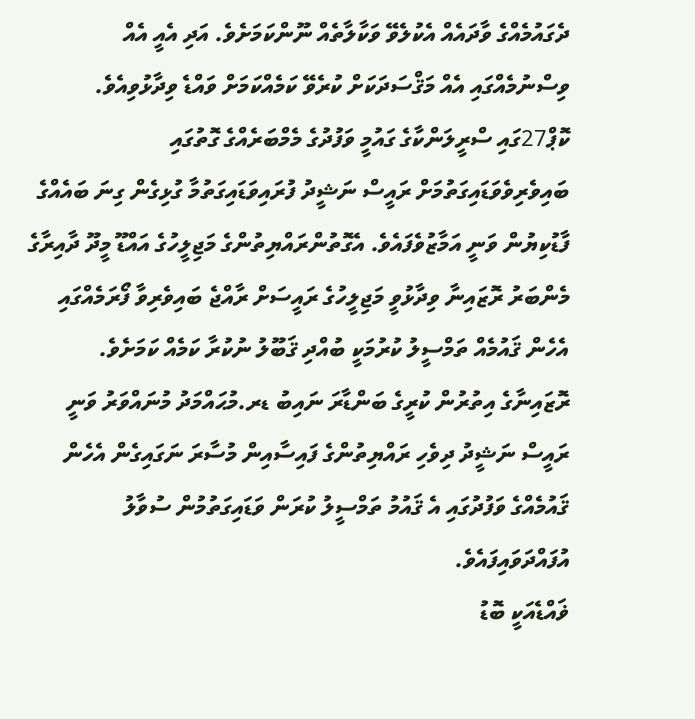ދެގައުމެއްގެ ވާދައެއް އެކުލެވޭ ވަކާލާތެއް ނޫންކަމަށެވެ. އަދި އެއީ އެއް ވިސްނުމެއްގައި އެއް މަޤްސަދަކަށް ކުރެވޭ ކަމެއްކަމަށް ވައްޑެ ވިދާޅުވިއެވެ.
ކޮޕް27ގައި ސްރީލަންކާގެ ގައުމީ ވަފުދުގެ މެމްބަރެއްގެ ގޮތުގައި ބައިވެރިވެވަޑައިގަތުމަށް ރައީސް ނަޝީދު ފުރައިވަޑައިގަތުމާ ގުޅިގެން ގިނަ ބައެއްގެ ފާޑުކިޔުން ވަނީ އަމާޒުވެފައެވެ. އެގޮތުންރައްޔިތުންގެ މަޖިލީހުގެ އައްޑޫ މީދޫ ދާއިރާގެ މެންބަރު ރޮޒައިނާ ވިދާޅުވީ މަޖިލީހުގެ ރައީސަށް ރާއްޖެ ބައިވެރިވާ ފޯރަމެއްގައި އެހެން ޤައުމެއް ތަމްސީލު ކުރުމަކީ ބުއްދި ޤަބޫލު ނުކުރާ ކަމެއް ކަމަށެވެ.
ރޮޒައިނާގެ އިތުރުން ކުރީގެ ބަންޑާރަ ނައިބު ޑރ.މުޙައްމަދު މުނައްވަރު ވަނީ ރައީސް ނަޝީދު ދިވެހި ރައްޔިތުންގެ ފައިސާއިން މުސާރަ ނަގައިގެން އެހެން ޤައުމެއްގެ ވަފުދުގައި އެ ޤައުމު ތަމްސީލު ކުރަން ވަޑައިގަތުމުން ސުވާލު އުފައްދަވައިފައެވެ.
ޥައްޑެއަކީ ބޮޑު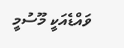ވައްޑެއަކީ މޫސުމީ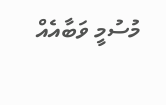މުސުމީ ވަބާއެއް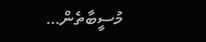މުސީބާތެން…